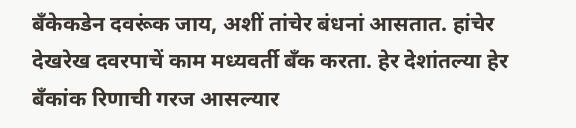बँकेकडेन दवरूंक जाय, अशीं तांचेर बंधनां आसतात. हांचेर देखरेख दवरपाचें काम मध्यवर्ती बँक करता. हेर देशांतल्या हेर बँकांक रिणाची गरज आसल्यार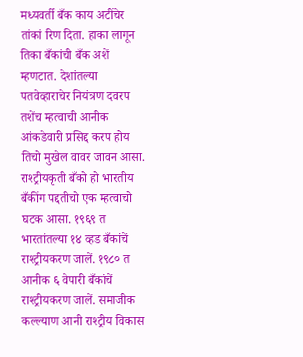मध्यवर्ती बँक काय अटींचेर तांकां रिण दिता. हाका लागून तिका बँकांची बँक अशें म्हणटात. देशांतल्या पतवेव्हाराचेर नियंत्रण दवरप तशेंच म्हत्वाची आनीक आंकडेवारी प्रसिद्द करप होय तिचो मुखेल वावर जावन आसा.
राश्ट्रीयकृती बँको हो भारतीय बँकींग पद्दतीचो एक म्हत्वाचो घटक आसा. १९६९ त भारतांतल्या १४ व्हड बँकांचें राश्ट्रीयकरण जालें. १९८० त आनीक ६ वेपारी बँकांचें राश्ट्रीयकरण जालें. समाजीक कल्ल्याण आनी राश्ट्रीय विकास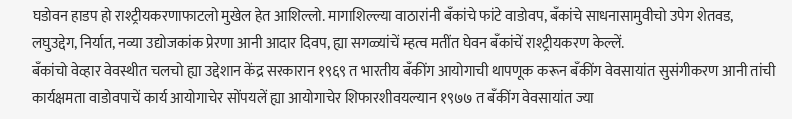घडोवन हाडप हो राश्ट्रीयकरणाफाटलो मुखेल हेत आशिल्लो. मागाशिल्ल्या वाठारांनी बँकांचे फांटे वाडोवप, बँकांचे साधनासामुवीचो उपेग शेतवड, लघुउद्देग, निर्यात, नव्या उद्योजकांक प्रेरणा आनी आदार दिवप, ह्या सगळ्यांचें म्हत्व मतींत घेवन बँकांचें राश्ट्रीयकरण केल्लें.
बँकांचो वेव्हार वेवस्थीत चलचो ह्या उद्देशान केंद्र सरकारान १९६९ त भारतीय बँकींग आयोगाची थापणूक करून बँकींग वेवसायांत सुसंगीकरण आनी तांची कार्यक्षमता वाडोवपाचें कार्य आयोगाचेर सोंपयलें ह्या आयोगाचेर शिफारशीवयल्यान १९७७ त बँकींग वेवसायांत ज्या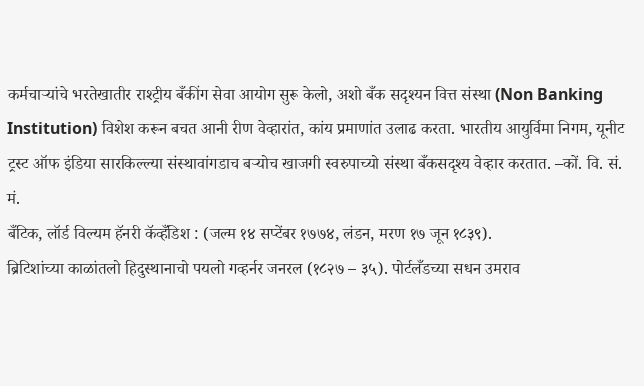कर्मचाऱ्यांचे भरतेखातीर राश्ट्रीय बँकींग सेवा आयोग सुरू केलो, अशो बँक सदृश्यन वित्त संस्था (Non Banking Institution) विशेश करून बचत आनी रीण वेव्हारांत, कांय प्रमाणांत उलाढ करता. भारतीय आयुर्विमा निगम, यूनीट ट्रस्ट ऑफ इंडिया सारकिल्ल्या संस्थावांगडाच बऱ्योच खाजगी स्वरुपाच्यो संस्था बँकसदृश्य वेव्हार करतात. –कों. वि. सं. मं.
बँटिक, लॉर्ड विल्यम हॅनरी कॅव्हँडिश : (जल्म १४ सप्टेंबर १७७४, लंडन, मरण १७ जून १८३९).
ब्रिटिशांच्या काळांतलो हिदुस्थानाचो पयलो गव्हर्नर जनरल (१८२७ – ३५). पोर्टलँडच्या सधन उमराव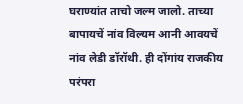घराण्यांत ताचो जल्म जालो. ताच्या बापायचें नांव विल्यम आनी आवयचें नांव लेडी डॉरॉथी. ही दोंगांय राजकीय परंपरा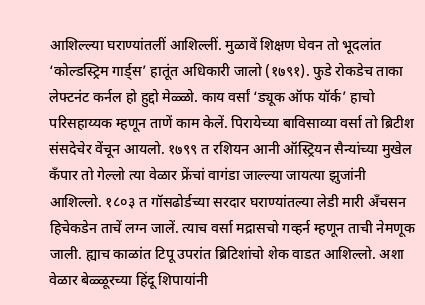आशिल्ल्या घराण्यांतलीं आशिल्लीं. मुळावें शिक्षण घेवन तो भूदलांत ‘कोल्डस्ट्रिम गार्ड्स’ हातूंत अधिकारी जालो (१७९१). फुडे रोकडेच ताका लेफ्टनंट कर्नल हो हुद्दो मेळ्ळो. काय वर्सां ‘ड्यूक ऑफ यॉर्क’ हाचो परिसहाय्यक म्हणून ताणें काम केलें. पिरायेच्या बाविसाव्या वर्सा तो ब्रिटीश संसदेचेर वेंचून आयलो. १७९९ त रशियन आनी ऑस्ट्रियन सैन्यांच्या मुखेल कँपार तो गेल्लो त्या वेळार फ्रेंचां वागंडा जाल्ल्या जायत्या झुजांनी आशिल्लो. १८०३ त गॉसढोर्डच्या सरदार घराण्यांतल्या लेडी मारी अँचसन हिचेकडेन ताचें लग्न जालें. त्याच वर्सा मद्रासचो गव्हर्न म्हणून ताची नेमणूक जाली. ह्याच काळांत टिपू उपरांत ब्रिटिशांचो शेक वाडत आशिल्लो. अशा वेळार बेळ्ळूरच्या हिंदू शिपायांनी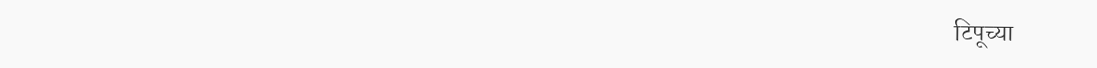टिपूच्या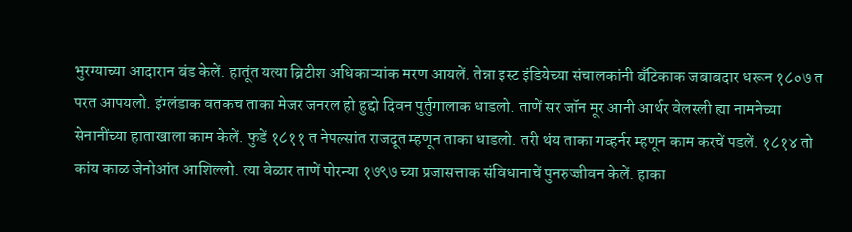भुरग्याच्या आदारान बंड केलें. हातूंत यत्या ब्रिटीश अधिकाऱ्यांक मरण आयलें. तेन्ना इस्ट इंडियेच्या संचालकांनी बँटिकाक जबाबदार धरून १८०७ त परत आपयलो. इंग्लंडाक वतकच ताका मेजर जनरल हो हुद्दो दिवन पुर्तुगालाक धाडलो. ताणें सर जॉन मूर आनी आर्थर वेलस्ली ह्या नामनेच्या सेनानींच्या हाताखाला काम केलें. फुडें १८११ त नेपल्सांत राजदूत म्हणून ताका धाडलो. तरी थंय ताका गव्हर्नर म्हणून काम करचें पडलें. १८१४ तो कांय काळ जेनोआंत आशिल्लो. त्या वेळार ताणें पोरन्या १७९७ च्या प्रजासत्ताक संविधानाचें पुनरुज्जीवन केलें. हाका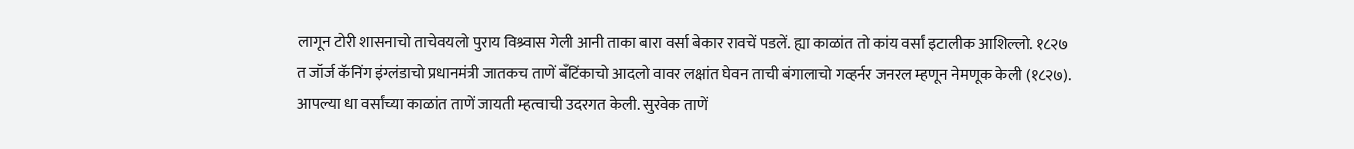लागून टोरी शासनाचो ताचेवयलो पुराय विश्र्वास गेली आनी ताका बारा वर्सा बेकार रावचें पडलें. ह्या काळांत तो कांय वर्सां इटालीक आशिल्लो. १८२७ त जॉर्ज कॅनिंग इंग्लंडाचो प्रधानमंत्री जातकच ताणें बँटिंकाचो आदलो वावर लक्षांत घेवन ताची बंगालाचो गव्हर्नर जनरल म्हणून नेमणूक केली (१८२७).
आपल्या धा वर्सांच्या काळांत ताणें जायती म्हत्वाची उदरगत केली. सुरवेक ताणें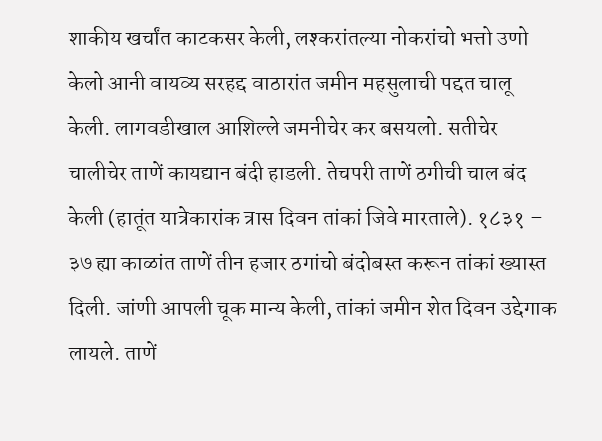शाकीय खर्चांत काटकसर केली, लश्करांतल्या नोकरांचो भत्तो उणो केलो आनी वायव्य सरहद्द वाठारांत जमीन महसुलाची पद्दत चालू केली. लागवडीखाल आशिल्ले जमनीचेर कर बसयलो. सतीचेर चालीचेर ताणें कायद्यान बंदी हाडली. तेचपरी ताणें ठगीची चाल बंद केली (हातूंत यात्रेकारांक त्रास दिवन तांकां जिवे मारताले). १८३१ – ३७ ह्या काळांत ताणें तीन हजार ठगांचो बंदोबस्त करून तांकां ख्यास्त दिली. जांणी आपली चूक मान्य केली, तांकां जमीन शेत दिवन उद्देगाक लायले. ताणें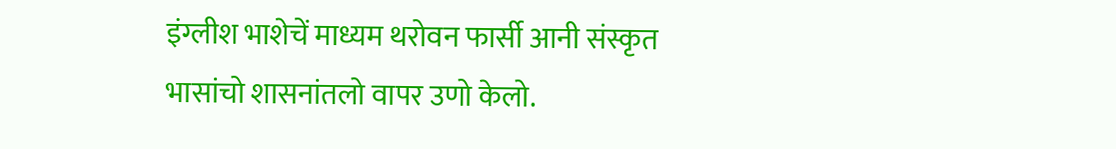इंग्लीश भाशेचें माध्यम थरोवन फार्सी आनी संस्कृत भासांचो शासनांतलो वापर उणो केलो.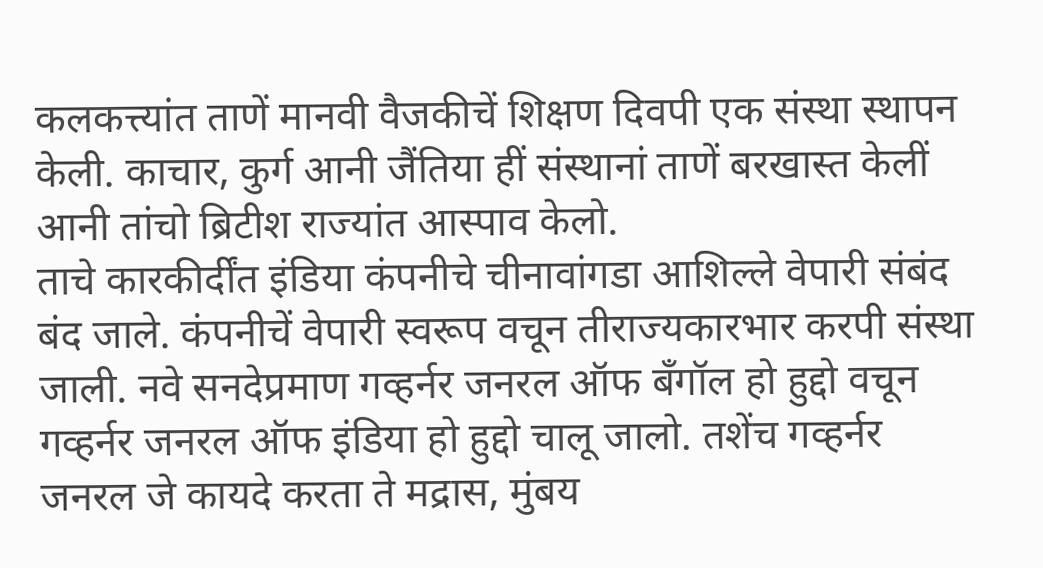कलकत्त्यांत ताणें मानवी वैजकीचें शिक्षण दिवपी एक संस्था स्थापन केली. काचार, कुर्ग आनी जैंतिया हीं संस्थानां ताणें बरखास्त केलीं आनी तांचो ब्रिटीश राज्यांत आस्पाव केलो.
ताचे कारकीर्दींत इंडिया कंपनीचे चीनावांगडा आशिल्ले वेपारी संबंद बंद जाले. कंपनीचें वेपारी स्वरूप वचून तीराज्यकारभार करपी संस्था जाली. नवे सनदेप्रमाण गव्हर्नर जनरल ऑफ बँगॉल हो हुद्दो वचून गव्हर्नर जनरल ऑफ इंडिया हो हुद्दो चालू जालो. तशेंच गव्हर्नर जनरल जे कायदे करता ते मद्रास, मुंबय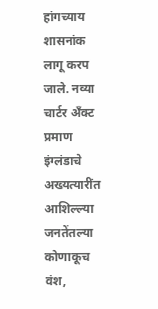हांगच्याय शासनांक लागू करप जाले. नव्या चार्टर अँक्ट प्रमाण इंग्लंडाचे अख्यत्यारींत आशिल्ल्या जनतेंतल्या कोणाकूच वंश,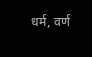धर्म, वर्ण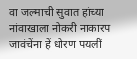वा जल्माची सुवात हांच्या नांवाखाला नोकरी नाकारप जावंचेंना हें धोरण पयलीं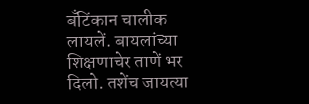बँटिंकान चालीक लायलें. बायलांच्या शिक्षणाचेर ताणें भर दिलो. तशेंच जायत्या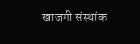खाजगी संस्थांक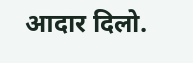आदार दिलो.